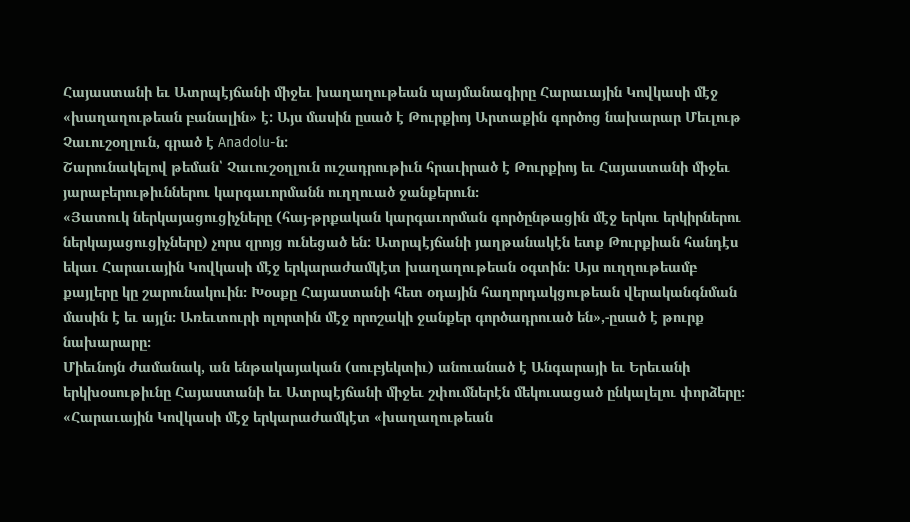Հայաստանի եւ Ատրպէյճանի միջեւ խաղաղութեան պայմանագիրը Հարաւային Կովկասի մէջ «խաղաղութեան բանալին» է: Այս մասին ըսած է Թուրքիոյ Արտաքին գործոց նախարար Մեւլութ Չաւուշօղլուն, գրած է Anadolu-ն:
Շարունակելով թեման՝ Չաւուշօղլուն ուշադրութիւն հրաւիրած է Թուրքիոյ եւ Հայաստանի միջեւ յարաբերութիւններու կարգաւորմանն ուղղուած ջանքերուն։
«Յատուկ ներկայացուցիչները (հայ-թրքական կարգաւորման գործընթացին մէջ երկու երկիրներու ներկայացուցիչները) չորս զրոյց ունեցած են: Ատրպէյճանի յաղթանակէն ետք Թուրքիան հանդէս եկաւ Հարաւային Կովկասի մէջ երկարաժամկէտ խաղաղութեան օգտին։ Այս ուղղութեամբ քայլերը կը շարունակուին։ Խօսքը Հայաստանի հետ օդային հաղորդակցութեան վերականգնման մասին է եւ այլն։ Առեւտուրի ոլորտին մէջ որոշակի ջանքեր գործադրուած են»,-ըսած է թուրք նախարարը։
Միեւնոյն ժամանակ, ան ենթակայական (սուբյեկտիւ) անուանած է Անգարայի եւ Երեւանի երկխօսութիւնը Հայաստանի եւ Ատրպէյճանի միջեւ շփումներէն մեկուսացած ընկալելու փորձերը։
«Հարաւային Կովկասի մէջ երկարաժամկէտ «խաղաղութեան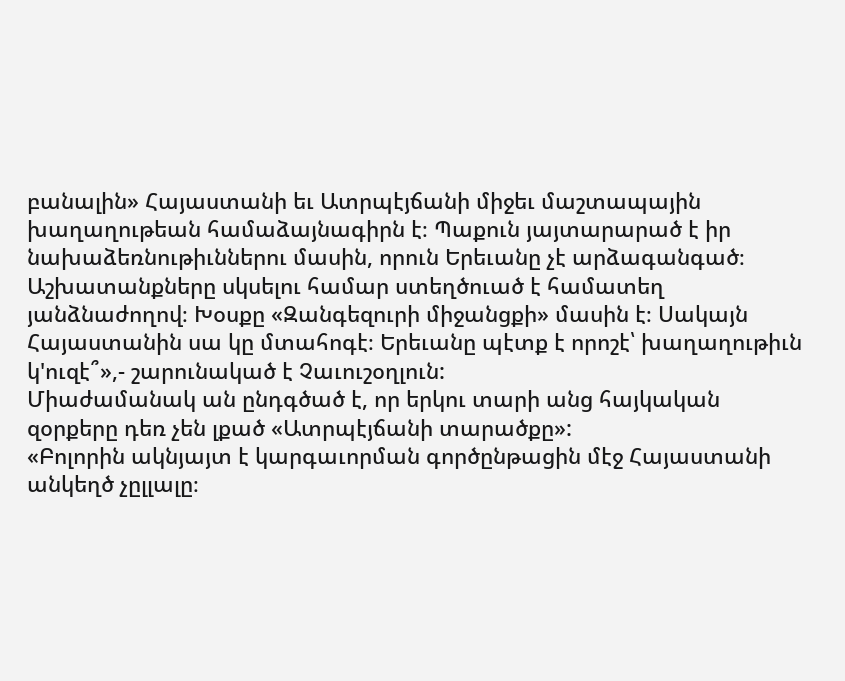բանալին» Հայաստանի եւ Ատրպէյճանի միջեւ մաշտապային խաղաղութեան համաձայնագիրն է։ Պաքուն յայտարարած է իր նախաձեռնութիւններու մասին, որուն Երեւանը չէ արձագանգած։ Աշխատանքները սկսելու համար ստեղծուած է համատեղ յանձնաժողով։ Խօսքը «Զանգեզուրի միջանցքի» մասին է։ Սակայն Հայաստանին սա կը մտահոգէ։ Երեւանը պէտք է որոշէ՝ խաղաղութիւն կ'ուզէ՞»,- շարունակած է Չաւուշօղլուն:
Միաժամանակ ան ընդգծած է, որ երկու տարի անց հայկական զօրքերը դեռ չեն լքած «Ատրպէյճանի տարածքը»:
«Բոլորին ակնյայտ է կարգաւորման գործընթացին մէջ Հայաստանի անկեղծ չըլլալը։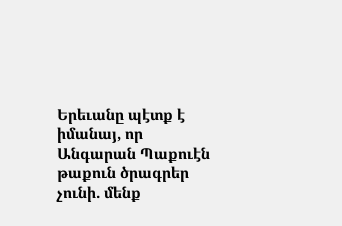Երեւանը պէտք է իմանայ, որ Անգարան Պաքուէն թաքուն ծրագրեր չունի. մենք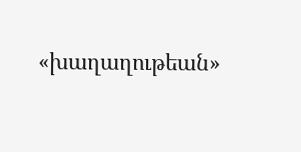«խաղաղութեան»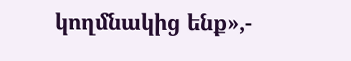կողմնակից ենք»,-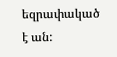եզրափակած է ան: